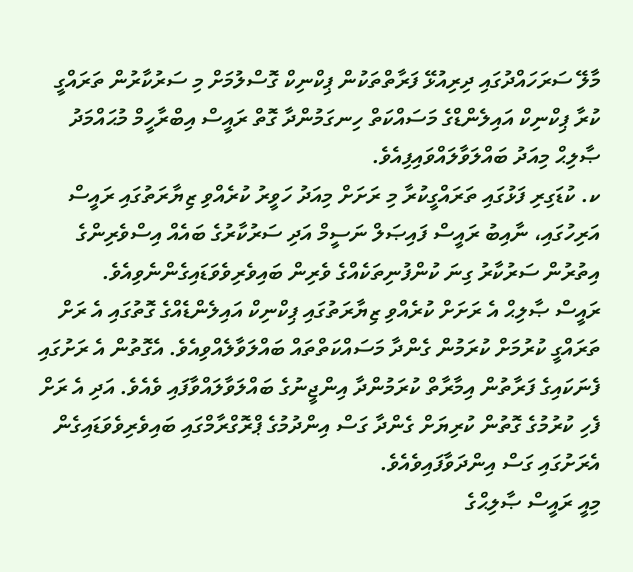މާލޭ ސަރަހައްދުގައި ދިރިއުޅޭ ފަރާތްތަކުން ޕިކްނިކް ގޮސްލުމަށް މި ސަރުކާރުން ތަރައްގީ ކުރާ ޕިކްނިކް އައިލެންޑްގެ މަސައްކަތް ހިނގަމުންދާ ގޮތް ރައީސް އިބްރާހީމް މުޙައްމަދު ޞާލިޙް މިއަދު ބައްލަވާލައްވައިފިއެވެ.
ކ. ކުޑަގިރި ފަޅުގައި ތަރައްގީކުރާ މި ރަށަށް މިއަދު ހަވީރު ކުރެއްވި ޒިޔާރަތުގައި ރައީސް އަރިހުގައި، ނާއިބު ރައީސް ފައިޞަލް ނަސީމް އަދި ސަރުކާރުގެ ބައެއް އިސްވެރިންގެ އިތުރުން ސަރުކާރު ގިނަ ކުންފުނިތަކެއްގެ ވެރިން ބައިވެރިވެވަޑައިގެންނެވިއެވެ.
ރައީސް ޞާލިޙް އެ ރަށަށް ކުރެއްވި ޒިޔާރަތުގައި ޕިކްނިކް އައިލެންޑެއްގެ ގޮތުގައި އެ ރަށް ތަރައްގީ ކުރުމަށް ކުރަމުން ގެންދާ މަސައްކަތްތައް ބައްލަވާލެއްވިއެވެ. އެގޮތުން އެ ރަށުގައި ފެނަކައިގެ ފަރާތުން އިމާރާތް ކުރަމުންދާ އިންޖީނުގެ ބައްލަވާލައްވާފައި ވެއެވެ. އަދި އެ ރަށް ފެހި ކުރުމުގެ ގޮތުން ކުރިޔަށް ގެންދާ ގަސް އިންދުމުގެ ޕްރޮގްރާމްގައި ބައިވެރިވެވަޑައިގެން އެރަށުގައި ގަސް އިންދަވާފައިވެއެވެ.
މިއީ ރައީސް ޞާލިޙްގެ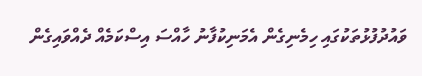ވައުދުފުޅުތަކުގައި ހިމެނިގެން އެމަނިކުފާނު ހާއްސަ އިސްކަމެއް ދެއްވައިގެން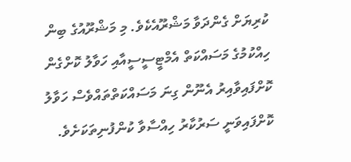ކުރިޔަށް ގެންދަވާ މަޝްރޫއެކެވެ. މި މަޝްރޫއުގެ ބިން ހިއްކުމުގެ މަސައްކަތް އެމްޓީސީސީއާއި ހަވާލު ކޮށްގެން ކޮށްފައިވާއިރު އެނޫން ގިނަ މަސައްކަތްތައްވެސް ހަވާލު ކޮށްފައިވަނީ ސަރުކާރު ހިއްސާވާ ކުންފުނިތަކަށެވެ.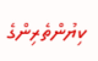ކިޔުންތެރިންގެ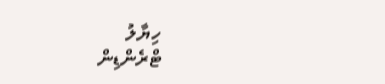ހިޔާލު
ޓްރެންޑިން